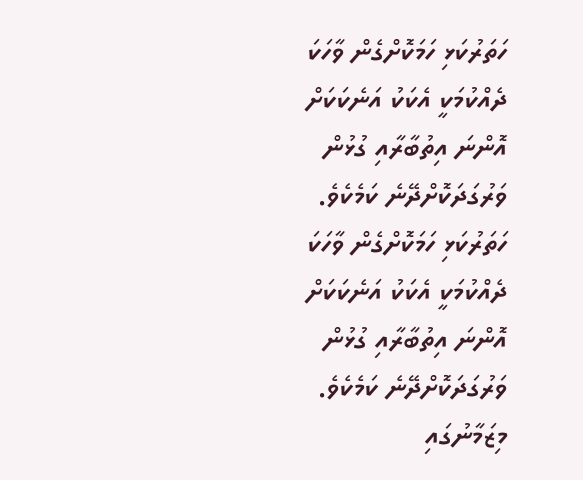ހަތަރުކަޅި ހަމަކޮށްގެން ވާހަކަ ދެއްކުމަކީ އެކަކު އަނެކަކަށް އޮންނަ އިތުބާރާއި ގުޅުން ވަރުގަދަކޮށްދޭނެ ކަމެކެވެ.
ހަތަރުކަޅި ހަމަކޮށްގެން ވާހަކަ ދެއްކުމަކީ އެކަކު އަނެކަކަށް އޮންނަ އިތުބާރާއި ގުޅުން ވަރުގަދަކޮށްދޭނެ ކަމެކެވެ.
މިޒަމާނުގައި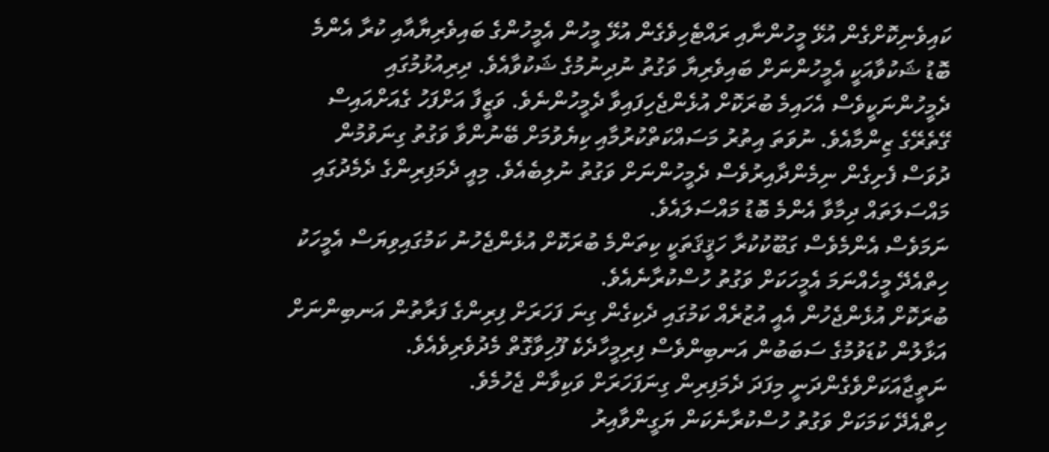ކައިވެނިކޮށްގެން އުޅޭ މީހުންނާއި ރައްޓެހިވެގެން އުޅޭ މީހުން އެމީހުންގެ ބައިވެރިޔާއާއި ކުރާ އެންމެ ބޮޑު ޝަކުވާއަކީ އެމީހުންނަށް ބައިވެރިޔާ ވަގުތު ނުދިނުމުގެ ޝަކުވާއެވެ. ދިރިއުޅުމުގައި ދެމީހުންނަކީވެސް އެހައިމެ ބުރަކޮށް އުޅެންޖެހިފައިވާ ދެމީހުންނެވެ. ވަޒީފާ އަށްފަހު ގެއަށްއައިސް ގޭތެރޭގެ ޒިންމާއެވެ. ނުވަތަ އިތުރު މަސައްކަތްކުރުމާއި ކިޔެވުމަށް ބޭނުންވާ ވަގުތު ގިނަވުމުން ދުވަސް ފެށިގެން ނިމެންދާއިރުވެސް ދެމީހުންނަށް ވަގުތު ނުލިބެއެވެ. މިއީ ދެމަފިރިންގެ ދެމެދުގައި މައްސަލަތައް ދިމާވާ އެންމެ ބޮޑު މައްސަލައެވެ.
ނަމަވެސް އެންމެވެސް ގަބޫކުކުރާ ހަޤީޤަތަކީ ކިތަންމެ ބުރަކޮށް އުޅެންޖެހުނު ކަމުގައިވިޔަސް އެމީހަކު ހިތްއެދޭ މީހެއްނަމަ އެމީހަކަށް ވަގުތު ހުސްކުރާނެއެވެ.
ބުރަކޮށް އުޅެންޖެހުން އެއީ އުޒުރެއް ކަމުގައި ދެކިގެން ގިނަ ފަހަރަށް ފިރިންގެ ފަރާތުން އަނބިންނަށް އަޅާލުން ކުޑަވުމުގެ ސަބަބުން އަނބިންވެސް ފިރިމީހާދެކެ ފޫހިވާގޮތް މެދުވެރިވެއެވެ. ނަތީޖާއަކަށްވެގެންދަނީ މިފަދަ ދެމަފިރިން ގިނަފަހަރަށް ވަކިވާން ޖެހުމެވެ.
ހިތްއެދޭ ކަމަކަށް ވަގުތު ހުސްކުރާނެކަން ޔަގީންވާއިރު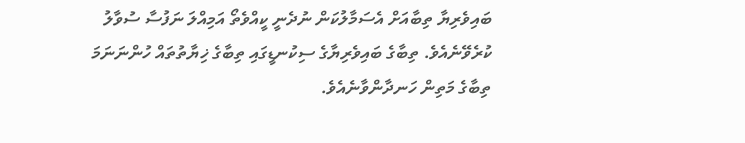ބައިވެރިޔާ ތިބާއަށް އެސަމާލުކަން ނުދެނީ ކީއްވެތޯ އަމިއްލަ ނަފުސާ ސުވާލު ކުރެވޭނެއެވެ. ތިބާގެ ބައިވެރިޔާގެ ސިކުނޑީގައި ތިބާގެ ޚިޔާތުތައް ހުންނަނަމަ ތިބާގެ މަތިން ހަނދާންވާނެއެވެ.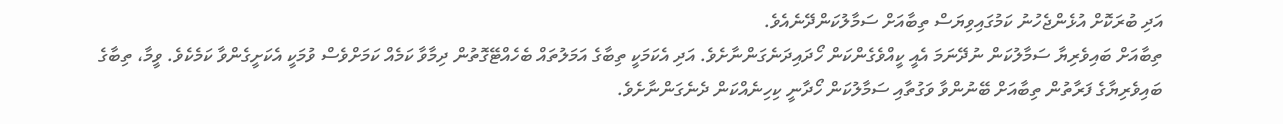އަދި ބުރަކޮށް އުޅެންޖެހުނު ކަމުގައިވިޔަސް ތިބާއަށް ސަމާލުކަންދޭނެއެވެ.
ތިބާއަށް ބައިވެރިޔާ ސަމާލުކަން ނުދޭނަމަ އެއީ ކީއްވެގެންކަން ހޯދައިދަނެގަންނާށެވެ. އަދި އެކަމަކީ ތިބާގެ އަމަލުތައް ބެހެއްޓޭގޮތުން ދިމާވާ ކަމެއް ކަމަށްވެސް ވުމަކީ އެކަށީގެންވާ ކަމެކެވެ. ވީމާ، ތިބާގެ ބައިވެރިޔާގެ ފަރާތުން ތިބާއަށް ބޭނުންވާ ވަގުތާއި ސަމާލުކަން ހޯދާނީ ކިހިނެއްކަން ދެނެގަންނާށެވެ.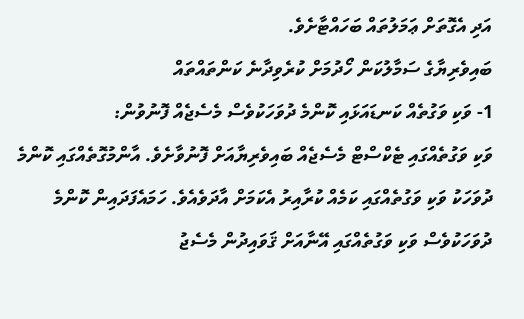އަދި އެގޮތަށް ޢަމަލުތައް ބަހައްޓާށެވެ.
ބައިވެރިޔާގެ ސަމާލުކަން ހޯދުމަށް ކުރެވިދާނެ ކަންތައްތައް
1- ވަކި ވަގުތެއް ކަނޑައަޅައި ކޮންމެ ދުވަހަކުވެސް މެސެޖެއް ފޮނުވުން:
ވަކި ވަގުތެއްގައި ޓެކްސްޓް މެސެޖެއް ބައިވެރިޔާއަށް ފޮނުވާށެވެ. އާންމުގޮތެއްގައި ކޮންމެ ދުވަހަކު ވަކި ވަގުތެއްގައި ކަމެއް ކުރާއިރު އެކަމަށް އާދަވެއެވެ. ހަމައެފަދައިން ކޮންމެ ދުވަހަކުވެސް ވަކި ވަގުތެއްގައި އޭނާއަށް ޤަވައިދުން މެސެޖު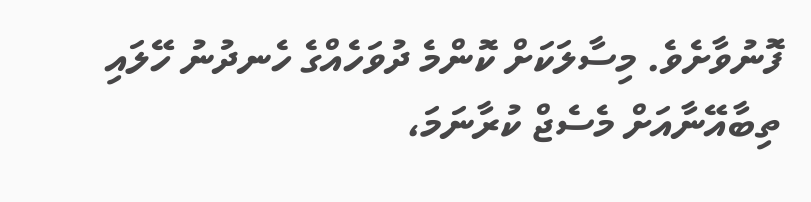ފޮނުވާށެވެ. މިސާލަކަށް ކޮންމެ ދުވަހެއްގެ ހެނދުނު ހޭލައި ތިބާއޭނާއަށް މެސެޖް ކުރާނަމަ،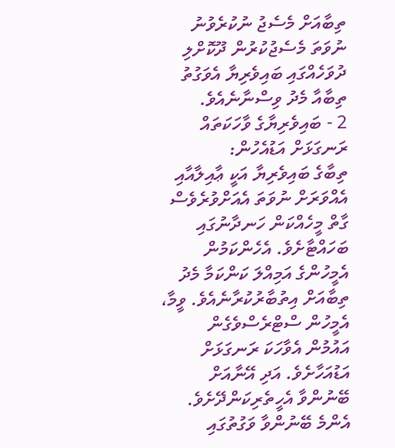ތިބާއަށް މެސެޖު ނުކުރެވުނު ނުވަތަ މެސެޖުކުރުން ދޫކޮށްލި ދުވަހެއްގައި ބައިވެރިޔާ އެވަގުތު ތިބާއާ މެދު ވިސްނާނެއެވެ.
2 - ބައިވެރިޔާގެ ވާހަކަތައް ރަނގަޅަށް އަޑުއެހުން:
ތިބާގެ ބައިވެރިޔާ އަކީ ޢާއިލާއާއި އެއްވަރަށް ނުވަތަ އެއަށްވުރެވެސް ގާތް މީހެއްކަން ހަނދާނުގައި ބަހައްޓާށެވެ. އެހެންކަމުން އެމީހުންގެ އަމިއްލަ ކަންކަމާ މެދު ތިބާއަށް އިތުބާރުކުރާނެއެވެ. ވީމާ، އެމީހުން ސްޓްރެސްވެގެން އައުމުން އެވާހަކަ ރަނގަޅަށް އަޑުއަހާށެވެ. އަދި އޭނާއަށް ބޭނުންވާ އެހީތެރިކަންދޭށެވެ. އެންމެ ބޭނުންވާ ވަގުތުގައި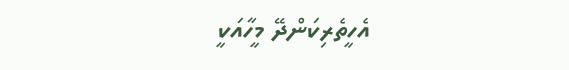އެހީތެރިކަންދޭ މީހާއަކީ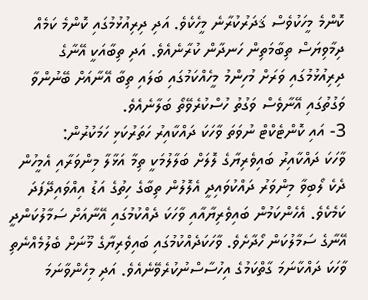ކޮންމެ މީހަކުވެސް ޤަދަރުކުރާނެ މީހެކެވެ. އަދި ދިރިއުޅުމުގައި ކޮންމެ ކަމެއް ދިމާވިޔަސް ތިބާމަތިން ހަނދާން ކުރާނެއެވެ. އަދި ތިބާއަކީ އޭނާގެ ދިރިއުޅުމުގައި ވަރަށް މުހިންމު މީހެއްކަމުގައި ބަލައި ތިބާ އޭނާއަށް ބޭނުންވާ ވަގުތުގައި އޭނާވެސް ވަގުތު ހުސްކުރެވޭތޯ ބަލާނެއެވެ.
3- އައި ކޮންޓެކްޓް ނުވަތަ ވާހަކަ ދައްކާއިރު ހަތަރުކަޅި ހަމަކުރުން:
ވާހަކަ ދައްކާއިރު ބައިވެރިޔާގެ ލޮލަށް ބަލާލުމަކީ ތިމާ އަޅާލާ މިންވަރާއި އެމީހުން ދެކެ ލޯބިވާ މިންވަރު ދައްކުވައިދީ އެލޮލުން ތިބާގެ ހިތުގެ އަޑު އިއްވައިދޭފަދަ ކަމެކެވެ. އެހެންކަމުން ބައިވެރިޔާއާއި ވާހަކަ ދެއްކުމުގައި އޭނާއަށް ސަމާލުކަންދީ އޭނާގެ ސަމާލުކަން ހޯދާށެވެ. ވާހަކަދެއްކުމުގައި ބައިވެރިޔާގެ މޫނަށް ބެލުމެއްނެތި ވާހަކަ ދައްކާނަމަ ގާތްކަމުގެ އިހުސާސްނުކުރެވޭނެއެވެ. އަދި މިހެންވާނަމަ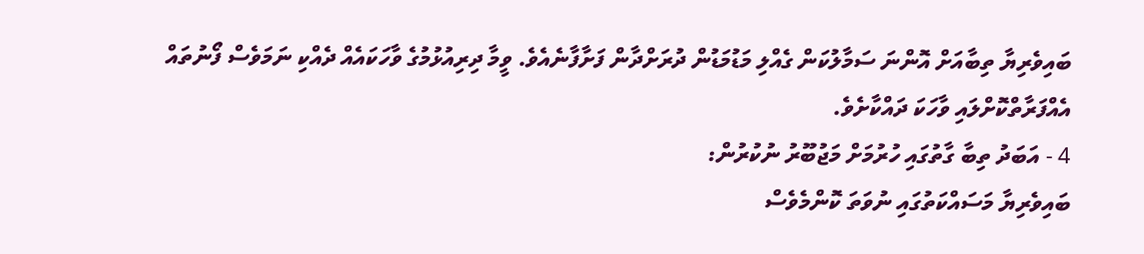ބައިވެރިޔާ ތިބާއަށް އޮންނަ ސަމާލުކަން ގެއްލި މަޑުމަޑުން ދުރަށްދާން ފަށާފާނެއެވެ. ވީމާ ދިރިއުޅުމުގެ ވާހަކައެއް ދެއްކި ނަމަވެސް ފޯނުތައް އެއްފަރާތްކޮށްލައި ވާހަކަ ދައްކާށެވެ.
4 - އަބަދު ތިބާ ގާތުގައި ހުރުމަށް މަޖުބޫރު ނުކުރުން:
ބައިވެރިޔާ މަސައްކަތުގައި ނުވަތަ ކޮންމެވެސް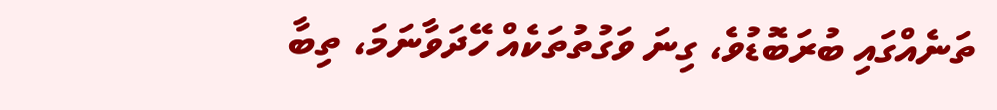ތަނެއްގައި ބުރަބޮޑުވެ، ގިނަ ވަގުތުތަކެއް ހޭދަވާނަމަ، ތިބާ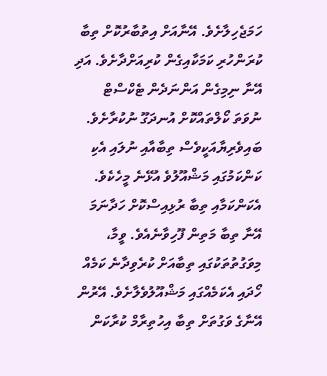ހަމަޖެހިލާށެވެ. އޭނާއަށް އިތުބާރުކޮށް ތިބާ ކުރަންހުރި ކަމަކާއިގެން ކުރިއަށްދާށެވެ. އަދި އޭނާ ނިމިގެން އަންނަދެން ޓެކްސްޓް ނުވަތަ ކޯލްތައްކޮށް އުނދަގޫ ނުކުރާށެވެ. ބައިވެރިޔާއަކީވެސް ތިބާއާއި ނުލައި އެކި ކަންކަމުގައި މަޝްއޫލުވެ އުޅޭނެ މީހެކެވެ. އެކަންކަމާއި ތިބާ ރުޅިއިސްކޮށް ހަދާނަމަ އޭނާ ތިބާ މަތިން ފޫހިވާނެއެވެ. ވީމާ، މިވަގުތުތަކުގައި ތިބާއަށް ކުރެވިދާނެ ކަމެއް ހޯދައި އެކަމެއްގައި މަޝްއޫލުވެލާށެވެ. އޭރުން އޭނާގެ ވަގުތަށް ތިބާ އިހުތިރާމް ކުރާކަން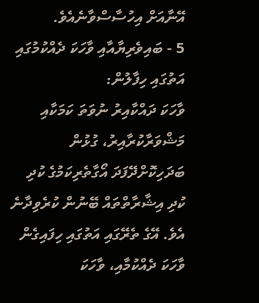އޭނާއަށް އިހުސާސްވާނެއެވެ.
5 - ބައިވެރިޔާއާއި ވާހަކަ ދެއްކުމުގައި އަތުގައި ހިފާލުން:
ވާހަކަ ދައްކާއިރު ނުވަތަ ކަމަކާއި މަޝްވަރާކުރާއިރު، ގުޅުން ބަދަހިކޮށްދޭފަދަ އޯގާތެރިކަމުގެ ކުދި ކުދި އިޝާރާތްތައް ބޭނުން ކުރެވިދާނެ އެވެ. އޭގެ ތެރޭގައި އަތުގައި ހިފައިގެން ވާހަކަ ދެއްކުމާއި، ވާހަކަ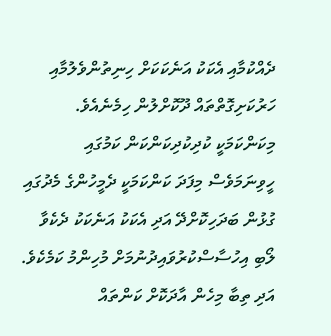ދެއްކުމާއި އެކަކު އަނެކަކަށް ހިނިތުންވެލުމާއި ހަރުކަށިގޮތްތައް ދޫކޮށްލުން ހިމެނެއެވެ. މިކަންކަމަކީ ކުދިކުދިކަންކަން ކަމުގައި ހީވިނަމަވެސް މިފަދަ ކަންކަމަކީ ދެމީހުންގެ މެދުގައި ގުޅުން ބަދަހިކޮށްދޭ އަދި އެކަކު އަނެކަކު ދެކެވާ ލޯބި އިހުސާސްކުރުވައިދުނުމަށް މުހިންމު ކަމެކެވެ. އަދި ތިބާ މިހެން އާދަކޮށް ކަންތައް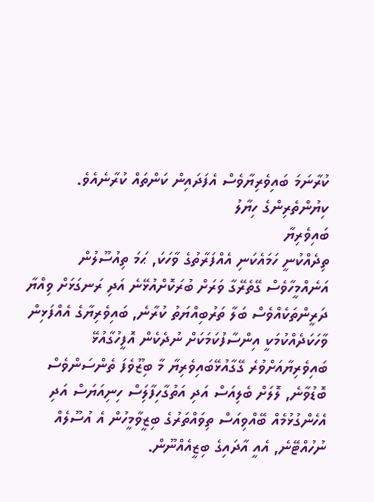ކުރާނަމަ ބައިވެރިޔާވެސް އެފަދައިން ކަންތައް ކުރާނެއެވެ.
ކިޔުންތެރިންގެ ހިޔާލު
ބައިވެރިޔާ
ތިދެއްކުނީ ހަމައެކަނި އެއްފަރާތުގެ ވާހަކަ, ޙަމަ ތިއުސޫލުން އަނެއްމީހާވެސް ގޭތެރޭގާ ވަރަށް ބުރަކޮށްއުޅޭނެ އަދި ރަނގަޅަށް ވިއްޔާ ދަރީންތަކެއްވެސް ބަލާ ތަރުބިއްޔަތު ކުރާނެ, ބައިވެރިޔާގެ އެއްފަޅިން ވާހަކަދެއްކުމަކީ އިންސާފުކަމަކަށް ނުދެކެން އޮފީހުގާއުޅޭ ބައިވެރިޔާއަށްވުރެ ގޭގާއުޅޭބައިވެރިޔާ މާ ބިޒޫވެފަ ތެންސަންވެސް ބޮޑުވާނެ, ލޮލަށް ބެލިއަސް އަދި އަތުގާހިފާލިަސް ހިނިއަޔަސް އަދި އެހެންގުޅުމެއް ބޭއްވިއަސް ތިވައްތަރުގެ ބިޒީވާމީހުން އެ އުސޫލެއް ނުހުއްޓޭނެ, އެއީ އާދައިގެ ބިޒީއެއްނޫން.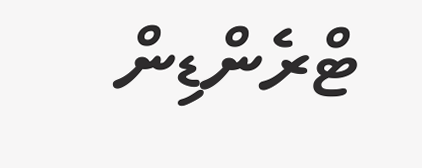ޓްރެންޑިން